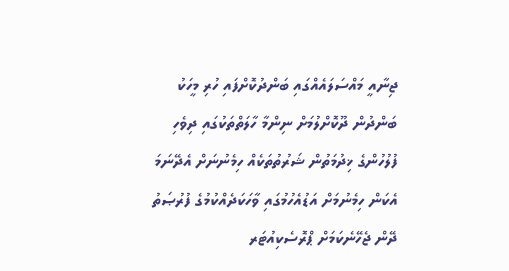ޖިނާއީ މައްސަލައެއްގައި ބަންދުކޮށްފައި ހުރި މީހަކު ބަންދުން ދޫކޮށްލުމަށް ނިންމާ ހާލަތްތަކުގައި ދިވެހި ފުލުހުންގެ ޚިދުމަތުން ޝަރުތުތަކެއް ހިމެނުނަށް އެދޭނަމަ އެކަން ހިމެނުމަށް އަޑުއެހުމުގައި ވާހަކަދެއްކުމުގެ ފުރުޞަތު ދޭން ޖެހޭނެކަމަށް ޕްރޮސެކިއުޓަރ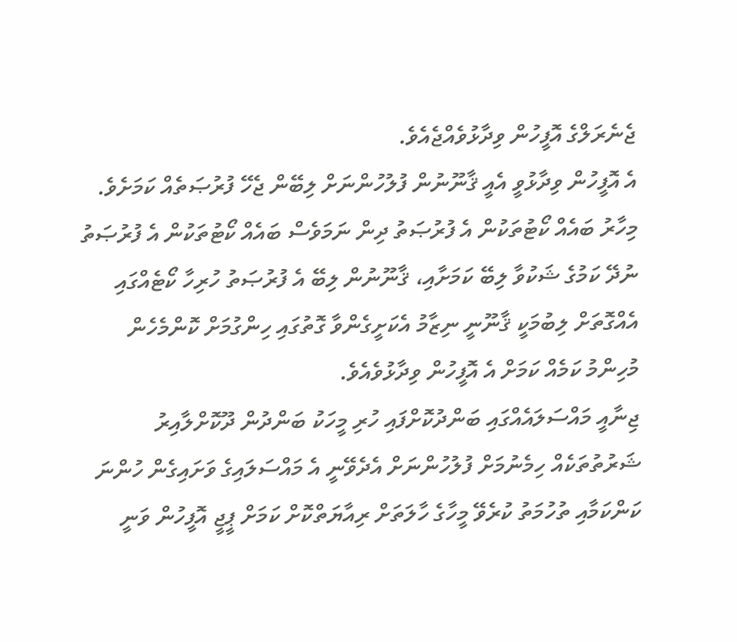ޖެނެރަލްގެ އޮފީހުން ވިދާޅުވެއްޖެއެވެ.
އެ އޮފީހުން ވިދާޅުވީ އެއީ ޤާނޫނުން ފުލުހުންނަށް ލިބޭން ޖެހޭ ފުރުޞަތެއް ކަމަށެވެ. މިހާރު ބައެއް ކޯޓުތަކުން އެ ފުރުޞަތު ދިން ނަމަވެސް ބައެއް ކޯޓުތަކުން އެ ފުރުޞަތު ނުދޭ ކަމުގެ ޝަކުވާ ލިބޭ ކަމަށާއި، ޤާނޫނުން ލިބޭ އެ ފުރުޞަތު ހުރިހާ ކޯޓެއްގައި އެއްގޮތަށް ލިބުމަކީ ޤާނޫނީ ނިޒާމު އެކަށީގެންވާ ގޮތުގައި ހިންގުމަށް ކޮންމެހެން މުހިންމު ކަމެއް ކަމަށް އެ އޮފީހުން ވިދާޅުވެއެވެ.
ޖިނާއީ މައްސަލައެއްގައި ބަންދުކޮށްފައި ހުރި މީހަކު ބަންދުން ދޫކޮށްލާއިރު ޝަރުތުތަކެއް ހިމެނުމަށް ފުލުހުންނަށް އެދެވޭނީ އެ މައްސަލައިގެ ވަށައިގެން ހުންނަ ކަންކަމާއި ތުހުމަތު ކުރެވޭ މީހާގެ ހާލަތަށް ރިއާޔަތްކޮށް ކަމަށް ޕީޖީ އޮފީހުން ވަނީ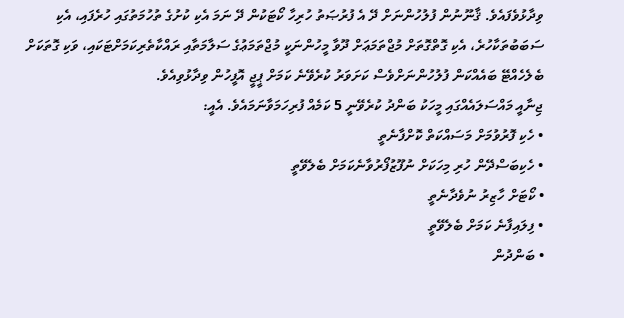ވިދާޅުވެފައެވެ. ޤާނޫނުން ފުލުހުންނަށް ދޭ އެ ފުރުޞަތު ހުރިހާ ކޯޓަކުން ދޭ ނަމަ އެކި ކުށުގެ ތުހުމަތުގައި ހުރެފައި، އެކި ސަބަބުތަކާހުރެ، އެކި ގޮތްގޮތަށް މުޖްތަމަޢަށް ދޫވާ މީހުންނަކީ މުޖްތަމަޢުގެ ސަލާމަތާއި ރައްކާތެރިކަމަށްޓަކައި، ވަކި ގޮތަކަށް ބެލެހެއްޓޭ ބައެއްކަން ފުލުހުންނަށްވެސް ކަށަވަރު ކުރެވޭނެ ކަމަށް ޕީޖީ އޮފީހުން ވިދާޅުވިއެވެ.
ޖިނާއީ މައްސަލައެއްގައި މީހަކު ބަންދު ކުރެވޭނީ 5 ކަމެއް ފުރިހަމަވާނަމައެވެ. އެއީ:
• ހެކި ފޮރުވުމަށް މަސައްކަތް ކޮށްފާނެތީ
• ހެކިބަސްދޭން ހުރި މިހަކަށް ނުފޫޒުފޯރުވާނެކަމަށް ބެލެވޭތީ
• ކޯޓަށް ހާޒިރު ނުވެދާނެތީ
• ފިލައިފާނެ ކަމަށް ބެލެވޭތީ
• ބަންދުން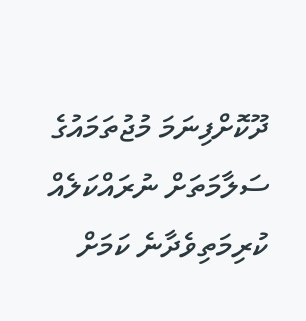ދޫކޮށްފިނަމަ މުޖުތަމައުގެ ސަލާމަތަށް ނުރައްކަލެއް ކުރިމަތިވެދާނެ ކަމަށް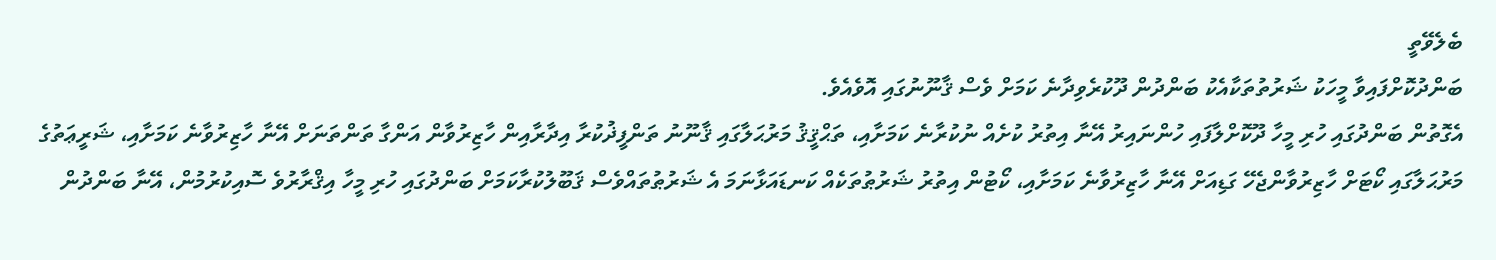ބެލެވޭތީ
ބަންދުކޮށްފައިވާ މީހަކު ޝަރުތުތަކާއެކު ބަންދުން ދޫކުރެވިދާނެ ކަމަށް ވެސް ޤާނޫނުގައި އޮވެއެވެ.
އެގޮތުން ބަންދުގައި ހުރި މީހާ ދޫކޮށްލާފައި ހުންނައިރު އޭނާ އިތުރު ކުށެއް ނުކުރާނެ ކަމަށާއި، ތަޙްޤީޤު މަރުޙަލާގައި ޤާނޫނު ތަންފީޛުކުރާ އިދާރާއިން ހާޒިރުވާން އަންގާ ތަންތަނަށް އޭނާ ހާޒިރުވާނެ ކަމަށާއި، ޝަރީޢަތުގެ މަރުޙަލާގައި ކޯޓަށް ހާޒިރުވާންޖެހޭ ގަޑިއަށް އޭނާ ހާޒިރުވާނެ ކަމަށާއި، ކޯޓުން އިތުރު ޝަރުޠުތަކެއް ކަނޑައަޅާނަމަ އެ ޝަރުޠުތައްވެސް ޤަބޫލުކުރާކަމަށް ބަންދުގައި ހުރި މީހާ އިޤްރާރުވެ ސޮއިކުރުމުން، އޭނާ ބަންދުން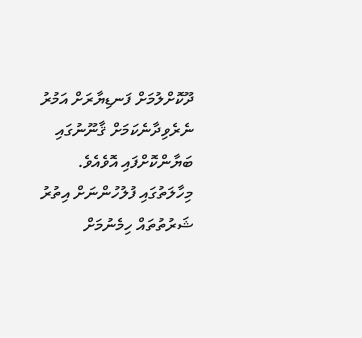ދޫކޮށްލުމަށް ފަނޑިޔާރަށް އަމުރު ނެރެވިދާނެކަމަށް ޤާނޫނުގައި ބަޔާންކޮށްފައި އޮވެއެވެ.
މިހާލަތުގައި ފުލުހުންނަށް އިތުރު ޝަރުތުތައް ހިމެނުމަށް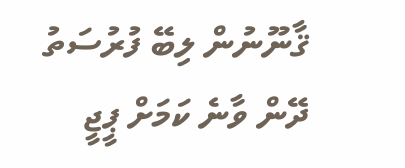ޤާނޫނުން ލިބޭ ފުރުސަތު ދޭން ވާނެ ކަމަށް ޕީޖީ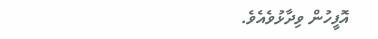އޮފީހުން ވިދާޅުވެއެވެ.